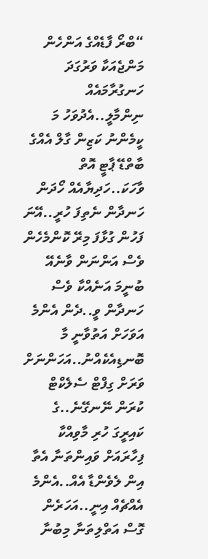“ބްރޯ ފާޑެއްގެ އަންހެން މަންޖެއަކާ ވަރުގަދަ ހަނގުރާމައެއް ނިންމާލީ..އެދުވަހު މަ ކީމެންނު ކަޒިން ގާލް އެއްގެ ބާތްޑޭ ޕާޓީ އޮތް ވާހަކަ..ހަދިޔާއެއް ހޯދަން ހަނދާން ނެތިފަ ހުރީ..އޭނަ ފަހުން ގުޅާފަ މިރޭ ކޮންމެހެން ވެސް އަންނަން ވާނެއޭ ބުނީމަ އަނެއްކާ ވެސް ހަނދާން ވީ..ދެން އެންމެ އަވަހަށް އަތުވާނީ މާ ބޮނޑިއެކެއްނު..އަހަންނަށް ވަރަށް ގިފްޓް ސެލެކްޓް ކުރަން ނޭނގޭނެ..ގެ ކައިރީގަ ހުރި މާވިއްކާ ފިހާރައަށް ވައިންތަނާ އެތާ އިން ލެވެންޑާ އެއް..އެންމެ އެއްޗެއް އިނީ..އަހަރެން ގޮސް އަތްލިތަނާ މިބުނާ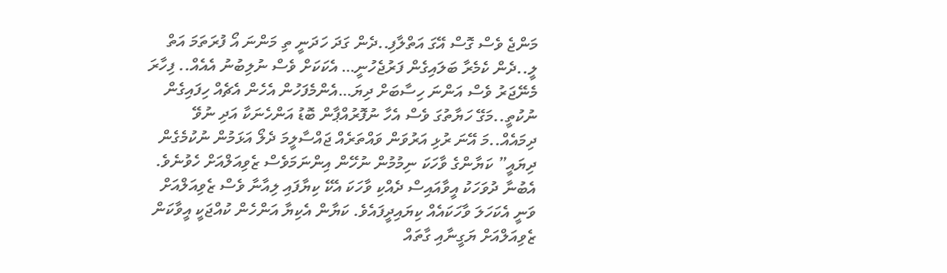މަންޖެ ވެސް ގޮސް އޭގަ އަތްލާފި..ދެން ގަދަ ހަދަނީ ތި މަންނަ އޯ ފުރަތަމަ އަތް ލީ..ދެން ކެމެރާ ބަލައިގެން ފަރުޖެހުނީ… އެކަކަށް ވެސް ނުލިބުނު އެއެއް.. ފިހާރަ މެނޭޖަރު ވެސް އަންނަ ހިސާބަށް ދިޔަ…އެންމެފަހުން އެހެން އެޗެއް ހިފައިގެން ނުކުތީ..މަގޭ ހަޔާތުގަ ވެސް އެހާ ނުފޮރުއްޕާން ބޮޑު އަންހެނަކާ އަދި ނުވޭ ދިމައެއް..މަ އޭނަ ރުޅި އަރުވަން ވައްތަރެއް ޖައްސާލީމަ ދެލޯ އަޅަމުން ނުކުމެގެން ދިޔައީ” ކަޔާންގެ ވާހަކަ ނިމުމުން ނުހޭން އިންނަމަވެސް ޒެވިއަލްއަށް ހެވުނެވެ. އެބުނާ ދުވަހަކު އީވާއައިސް ދެއްކި ވާހަކަ އެކޭ ކިޔާފައި ލިއާނާ ވެސް ޒެވިއަލްއަށް ވަނީ އެކަހަލަ ވާހަކައެއް ކިޔައިދީފައެވެ. ކަޔާން އެކިޔާ އަންހެން ކުއްޖަކީ އީވާކަން ޒެވިއަލްއަށް ޔަގީނާއި ގާތައް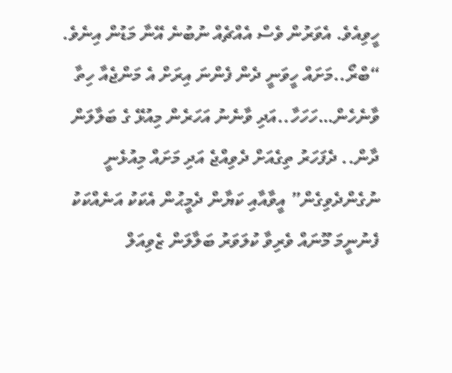ހީވިއެވެ. އެވަރުން ވެސް އެއްޗެއް ނުބުނެ އޭނާ މަޑުން އިނެވެ.
“ބްރޯ..މަށައް ހީވަނީ ދެން ފެންނަ އިރަށް އެ މަންޖެއާ ހިތާ ވާނެހެން…ހަހަހާ..އަދި ވާނެނު އަހަރެން މިއުޅޭ ގެ ބަލާލަން ދާން.. ދެފަހަރު ތިގެއަށް ދެވިއްޖެ އަދި މަށައް މިއުޅެނީ ނުގެންދެވިގެން” އީވާއާއި ކަޔާން ދެމީޙުން އެކަކު އަނެއްކަކު ފެނުނީމަ މޫނައް ވެރިވާ ކުލަވަރު ބަލާލަން ޒެވިއަލް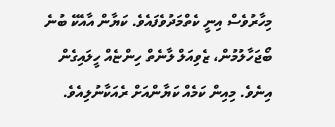މިހާރުވެސް އިނީ ކެތްމަދުވެފައެވެ. ކަޔާން އާއެކޭ ބުނެ ބޯޖަހާލުމުން، ޒެވިއަލް ލާނެތް ހިންޏެއް ހީލައިގެން އިނެވެ. މިއިން ކަމެއް ކަޔާންއަށް ރެއަކާނުލިއެވެ.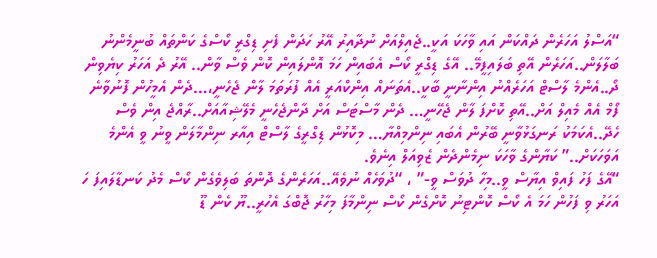“އަސްލު އަހަރެން ދައްކަން އައި ވާހަކަ އަކީ..ޖެއިލްއަށް ނުދާއިރު އޭރު ހަދަން ފެށި ޑިގްރީ ކޯސްގެ ކަންތައް ބުނީމެންނު ބަލާލަން..އަހަރެން އޭތި ބަލައިފީމޭ.. އޭގެ ޑިގްރީ ކޯސް އެބައިން ހަމަ އޮންލައިން ކޮން ވެސް ވާން.. އޭރު ދެ އަހަރު ކިޔެވިން ދޯ..އެންމެ ލާސްޓް އަހަރެއްނު އިންނާނީ ބާކީ..އެތަނައް އިންކްއަރީ އެއް ފުރަތަމަ ލާން ޖެހެނީ،…ދެން އެމީހުން ފޮނުވާނެ ފޯމް އެއް މެއިލް އަށް..އޭތި ކޮށްފަ ލާން ޖެހޭނީ… ދެން މާސްޓަސް އަށް ދާންޖެހެނީ މެލޭޝިއާއަށް..ރާއްޖެ އިން ވެސް ހެދޭ..އެކަމަކު ރަނގަޅުވާނީ ބޭރުން އެބައި ނިންމިއްޔާ… މިކޮޅުން ޑިގްރީގެ ލާސްޓް އިއާރ ނިންމާލަން ވީނު ވީ އެންމެ އަވަހަކަށް..” ކަޔާންގެ ވާހަކަ ނިމެންދެން ޒެވިއަލް އިނެވެ.
“އޭގެ ފަހު ފައިވް އިޔާސް ވީ..މިހާ ދުވަސް ވީ-” ، “ދުވަހެއް ނުވެއޭ..އަހަރެންގެ ދޮންތަ ބަލިވެގެން ކޯސް މެދު ކަނޑާލައިފަ ހަ އަހަރު ވި ފަހުން ހަމަ އެ ކޯސް ކޮންޓިނު ކޮށްގެން ކޯސް ނިންމާފަ މިހާރު ޖޮބްގަ އެހުރީ..ޔޫ ކެން ޑޫ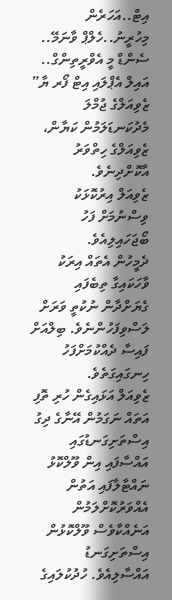އިޓް..އަހަރެން މިހުރީނު..ހެލްޕް ވާނަމޭ.. ސެންޑް މީ އެވްރީތިންގް.. އައިލް އެޕްލައި އިޓް ފޯރ ޔާ” ޒެވިއަލްގެ ޖުމްލަ މެދުކަނޑަލަމުން ކަޔާން، ޒެވިއަލްގެ ހިތްވަރު އާކޮށްދިނެވެ.
ޒެވިއަލް އިރުކޮޅަކު ވިސްނުމަށް ފަހު ބޯޖަހައިލިއެވެ.
ދެމީހުން އެތައް އިރަކު ވާހަކައިގާ ތިބެފައި ގެޔަށްދާން ނުކުތީ ވަރަށް ލަސްވިފަހުންނެވެ. ބިލްއަށް ފައިސާ ދެއްކުމަށްފަހު ހިނގައިގަތެވެ.
ޒެވިއަލް އަޅައިގެން ހުރި ތޮފި އަތައް ނަގަމުން އޭނާގެ ދިގު އިސްތަށިގަނޑުގައި އައްސާފައި އިން ވޫލްކޮޅު ނައްޓާލާފައި އަތުން އެއްވަރުކޮށްލަމުން އަނެއްކާވެސް ވޫލްކޮޅުން އިސްތަށިގަނޑު އައްސާލިއެވެ. ހުދުކުލައިގެ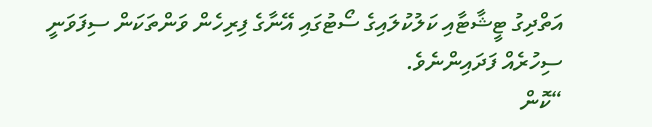އަތްދިގު ޓީޝާޓާއި ކަލުކުލައިގެ ސޯޓުގައި އޭނާގެ ފިރިހެން ވަންތަކަން ސިފަވަނީ ސިހުރެއް ފަދައިންނެވެ.
“ކޮން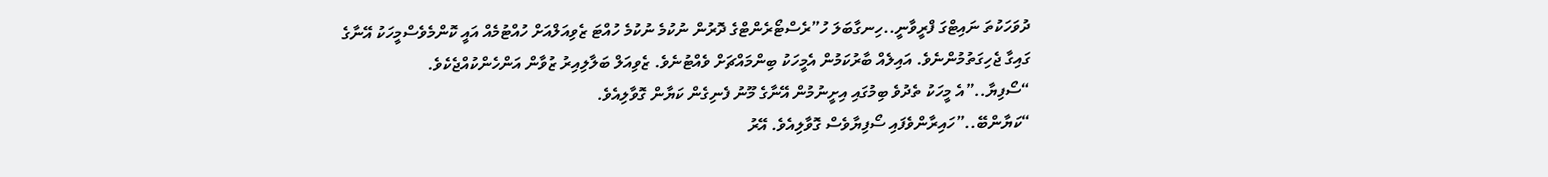ދުވަހަކުތަ ނައިޓްގަ ފްރީވާނީ..ހިނގާބަލަ ހު”ރެސްޓޯރެންޓްގެ ދޮރުން ނުކުމެ ނުކުމެ ހުއްޓަ ޒެވިއަލްއަށް ހުއްޓުމެއް އައީ ކޮންމެވެސްމީހަކު އޭނާގެ ގައިގާ ޖެހިގަތުމުންނެވެ. އައިލެއް ބާރުކަމުން އެމީހަކު ބިންމައްޗަށް ވެއްޓުނެވެ. ޒެވިއަލް ބަލާލިއިރު ޒުވާން އަންހެންކުއްޖެކެވެ.
“ސޯފިޔާ..”އެ މީހަކު ތެދުވެ ބިމުގައި އިށީނުމުން އޭނާގެ މޫނު ފެނިގެން ކަޔާން ގޮވާލިއެވެ.
“ކަޔާންބޭ..”ހައިރާންވެފައި ސޯފިޔާވެސް ގޮވާލިއެވެ. އޭރު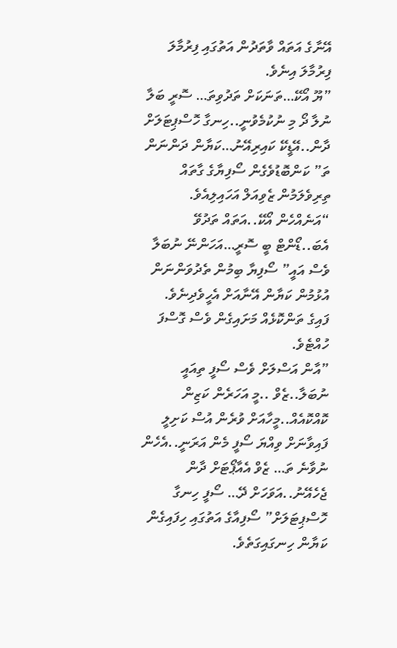އޭނާގެ އަތައް ވާތަދުން އަތުގައި ފިރުމާލަ ފިރުމާލަ އިނެވެ.
”ޔޫ އޯކޭ…ތަނަކަށް ތަދުވިތަ… ސޮރީ ބަލާ ނުލާ ދޯ މި ނުކުމެވުނީ..ހިނގާ ހޮސްޕިޓަލަށް ދާން..އޭޑީކޭ ކައިރިއޭނު…ކަޔާން ދަންނަން ތަ” ކަންބޮޑުވެގެން ސޯފިޔާގެ ގާތައް ތިރިވެލަމުން ޒެވިއަލް އަހައިލިއެވެ.
“އަނެއްހެން އޯކޭ..އަތައް ތަދުވޭ އެބަ..ޑޯންޓް ބީ ސޮރީ…އަހަންނޭ ނުބަލާ ވެސް އައީ” ސޯފިޔާ ބިމުން ތެދުވަންނަން އުޅުމުން ކަޔާން އޭނާއަށް އެހީވެދިނެވެ. ފައިގެ ތަންކޮޅެއް މަށައިގެން ވެސް ގޮސްފަ ހުއްޓެވެ.
”އާން އަސްލަށް ވެސް ސޯފީ ތިއައީ ނުބަލާ..ޒެވް ..މީ އަހަރެން ކަޒިން ކޮއްކޮއެއް..މީހާއަށް ވުރެން އުސް ކަށިލީ ފައިވާނަށް ވިއްޔަ ސޯފީ މެން އަރަނީ..އެހެން ނުވާނެ ތަ… ޒެވް އެއާޕޯޓަށް ދާން ޖެހެއޭނު..އަވަހަށް ދޭ… ސޯފީ ހިނގާ ހޮސްޕިޓަލަށް” ސޯފިއާގެ އަތުގައި ހިފައިގެން ކަޔާން ހިނގައިގަތެވެ.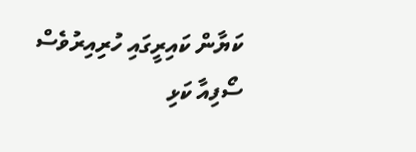ކަޔާން ކައިރީގައި ހުރިއިރުވެސް ސޯފިއާ ކަޅި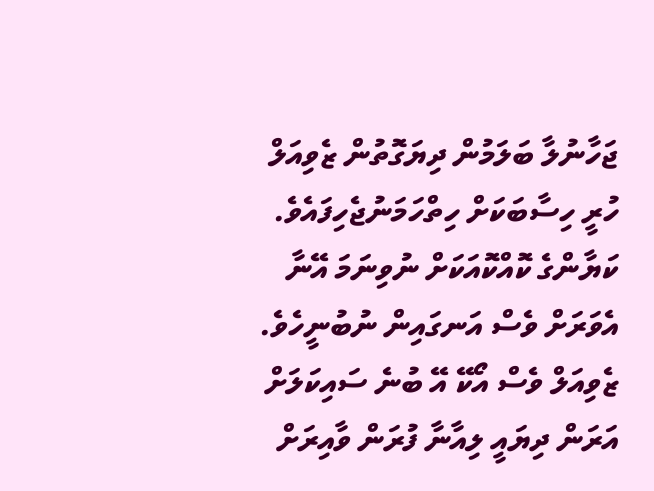ޖަހާނުލާ ބަލަމުން ދިޔަގޮތުން ޒެވިއަލް ހުރީ ހިސާބަކަށް ހިތްހަމަނުޖެހިފައެވެ. ކަޔާންގެ ކޮއްކޮއަކަށް ނުވިނަމަ އޭނާ އެވަރަށް ވެސް އަނގައިން ނުބުނީހެވެ.
ޒެވިއަލް ވެސް އޯކޭ އޭ ބުނެ ސައިކަލަށް އަރަން ދިޔައީ ލިއާނާ ފުރަން ވާއިރަށް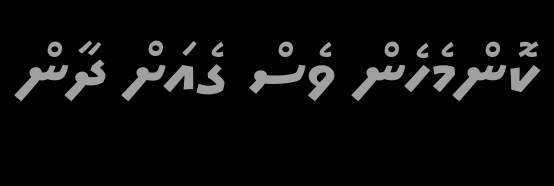ކޮންމެހެން ވެސް ގެއަށް ދާން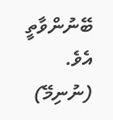ބޭނުންވާތީ އެވެ.
(ނުނިމޭ)